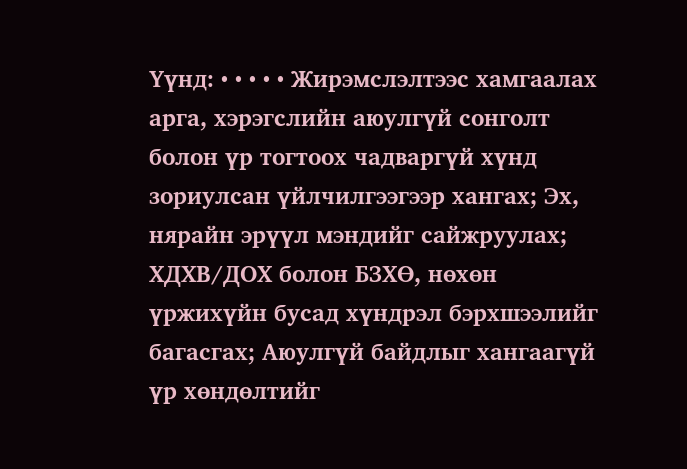Үүнд: • • • • • Жирэмслэлтээс хамгаалах арга, хэрэгслийн аюулгүй сонголт болон үр тогтоох чадваргүй хүнд зориулсан үйлчилгээгээр хангах; Эх, нярайн эрүүл мэндийг сайжруулах; ХДХВ/ДОХ болон БЗХӨ, нөхөн үржихүйн бусад хүндрэл бэрхшээлийг багасгах; Аюулгүй байдлыг хангаагүй үр хөндөлтийг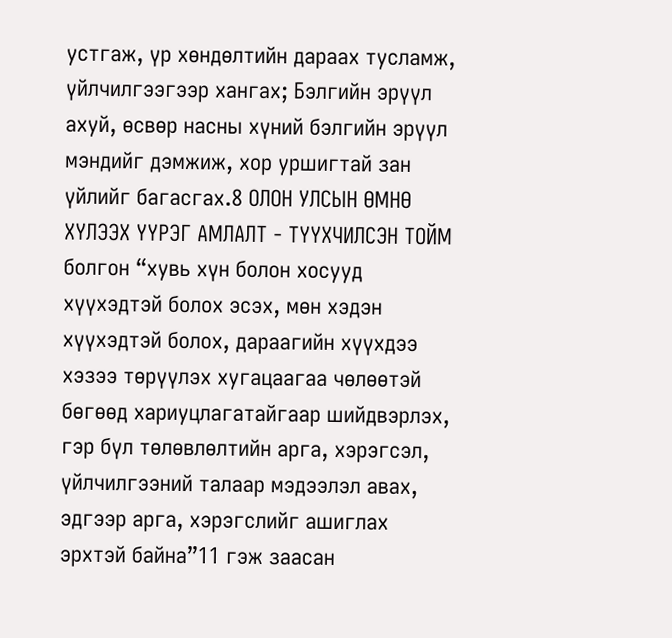устгаж, үр хөндөлтийн дараах тусламж, үйлчилгээгээр хангах; Бэлгийн эрүүл ахуй, өсвөр насны хүний бэлгийн эрүүл мэндийг дэмжиж, хор уршигтай зан үйлийг багасгах.8 ОЛОН УЛСЫН ӨМНӨ ХҮЛЭЭХ ҮҮРЭГ АМЛАЛТ - ТҮҮХЧИЛСЭН ТОЙМ болгон “хувь хүн болон хосууд хүүхэдтэй болох эсэх, мөн хэдэн хүүхэдтэй болох, дараагийн хүүхдээ хэзээ төрүүлэх хугацаагаа чөлөөтэй бөгөөд хариуцлагатайгаар шийдвэрлэх, гэр бүл төлөвлөлтийн арга, хэрэгсэл, үйлчилгээний талаар мэдээлэл авах, эдгээр арга, хэрэгслийг ашиглах эрхтэй байна”11 гэж заасан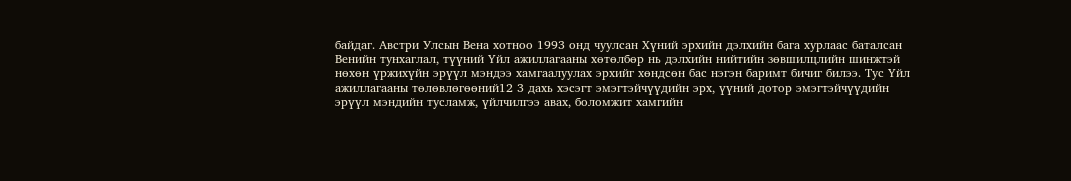байдаг. Австри Улсын Вена хотноо 1993 онд чуулсан Хүний эрхийн дэлхийн бага хурлаас баталсан Венийн тунхаглал, түүний Үйл ажиллагааны хөтөлбөр нь дэлхийн нийтийн зөвшилцлийн шинжтэй нөхөн үржихүйн эрүүл мэндээ хамгаалуулах эрхийг хөндсөн бас нэгэн баримт бичиг билээ. Тус Үйл ажиллагааны төлөвлөгөөний12 3 дахь хэсэгт эмэгтэйчүүдийн эрх, үүний дотор эмэгтэйчүүдийн эрүүл мэндийн тусламж, үйлчилгээ авах, боломжит хамгийн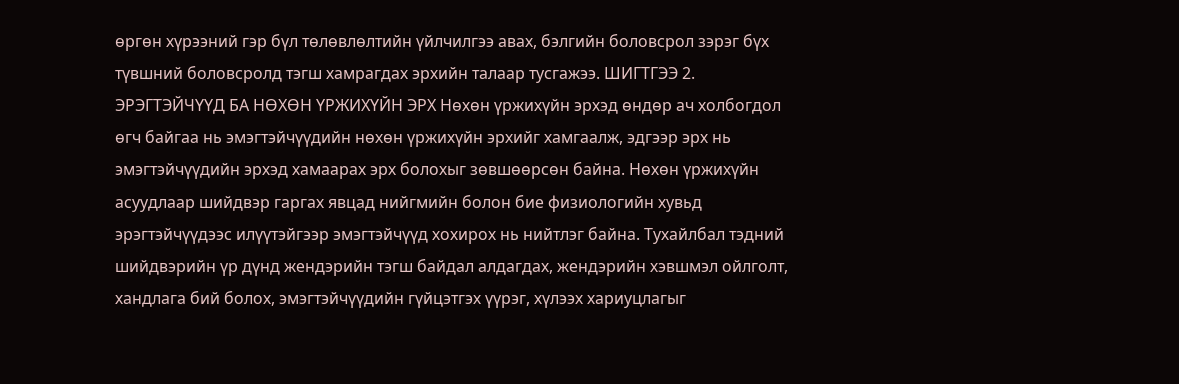өргөн хүрээний гэр бүл төлөвлөлтийн үйлчилгээ авах, бэлгийн боловсрол зэрэг бүх түвшний боловсролд тэгш хамрагдах эрхийн талаар тусгажээ. ШИГТГЭЭ 2. ЭРЭГТЭЙЧҮҮД БА НӨХӨН ҮРЖИХҮЙН ЭРХ Нөхөн үржихүйн эрхэд өндөр ач холбогдол өгч байгаа нь эмэгтэйчүүдийн нөхөн үржихүйн эрхийг хамгаалж, эдгээр эрх нь эмэгтэйчүүдийн эрхэд хамаарах эрх болохыг зөвшөөрсөн байна. Нөхөн үржихүйн асуудлаар шийдвэр гаргах явцад нийгмийн болон бие физиологийн хувьд эрэгтэйчүүдээс илүүтэйгээр эмэгтэйчүүд хохирох нь нийтлэг байна. Тухайлбал тэдний шийдвэрийн үр дүнд жендэрийн тэгш байдал алдагдах, жендэрийн хэвшмэл ойлголт, хандлага бий болох, эмэгтэйчүүдийн гүйцэтгэх үүрэг, хүлээх хариуцлагыг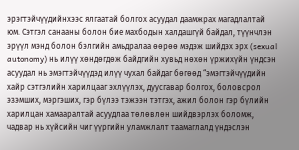эрэгтэйчүүдийнхээс ялгаатай болгох асуудал даамжрах магадлалтай юм. Сэтгэл санааны болон бие махбодын халдашгүй байдал, түүнчлэн эрүүл мэнд болон бэлгийн амьдралаа өөрөө мэдэж шийдэх эрх (sexual autonomy) нь илүү хөндөгдөж байдгийн хувьд нөхөн үржихүйн үндсэн асуудал нь эмэгтэйчүүдэд илүү чухал байдаг бөгөөд “эмэгтэйчүүдийн хайр сэтгэлийн харилцааг эхлүүлэх, дуусгавар болгох, боловсрол эзэмших, мэргэших, гэр бүлээ тэжээн тэтгэх, ажил болон гэр бүлийн харилцан хамааралтай асуудлаа төлөвлөн шийдвэрлэх боломж, чадвар нь хүйсийн чиг үүргийн уламжлалт таамаглалд үндэслэн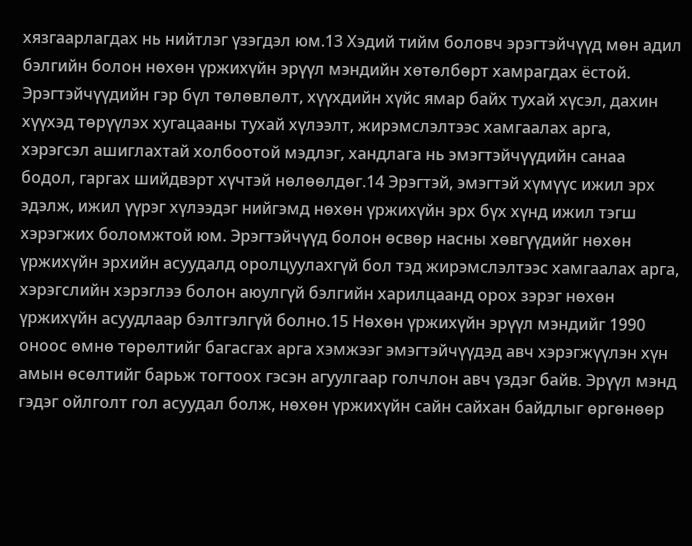хязгаарлагдах нь нийтлэг үзэгдэл юм.13 Хэдий тийм боловч эрэгтэйчүүд мөн адил бэлгийн болон нөхөн үржихүйн эрүүл мэндийн хөтөлбөрт хамрагдах ёстой. Эрэгтэйчүүдийн гэр бүл төлөвлөлт, хүүхдийн хүйс ямар байх тухай хүсэл, дахин хүүхэд төрүүлэх хугацааны тухай хүлээлт, жирэмслэлтээс хамгаалах арга, хэрэгсэл ашиглахтай холбоотой мэдлэг, хандлага нь эмэгтэйчүүдийн санаа бодол, гаргах шийдвэрт хүчтэй нөлөөлдөг.14 Эрэгтэй, эмэгтэй хүмүүс ижил эрх эдэлж, ижил үүрэг хүлээдэг нийгэмд нөхөн үржихүйн эрх бүх хүнд ижил тэгш хэрэгжих боломжтой юм. Эрэгтэйчүүд болон өсвөр насны хөвгүүдийг нөхөн үржихүйн эрхийн асуудалд оролцуулахгүй бол тэд жирэмслэлтээс хамгаалах арга, хэрэгслийн хэрэглээ болон аюулгүй бэлгийн харилцаанд орох зэрэг нөхөн үржихүйн асуудлаар бэлтгэлгүй болно.15 Нөхөн үржихүйн эрүүл мэндийг 1990 оноос өмнө төрөлтийг багасгах арга хэмжээг эмэгтэйчүүдэд авч хэрэгжүүлэн хүн амын өсөлтийг барьж тогтоох гэсэн агуулгаар голчлон авч үздэг байв. Эрүүл мэнд гэдэг ойлголт гол асуудал болж, нөхөн үржихүйн сайн сайхан байдлыг өргөнөөр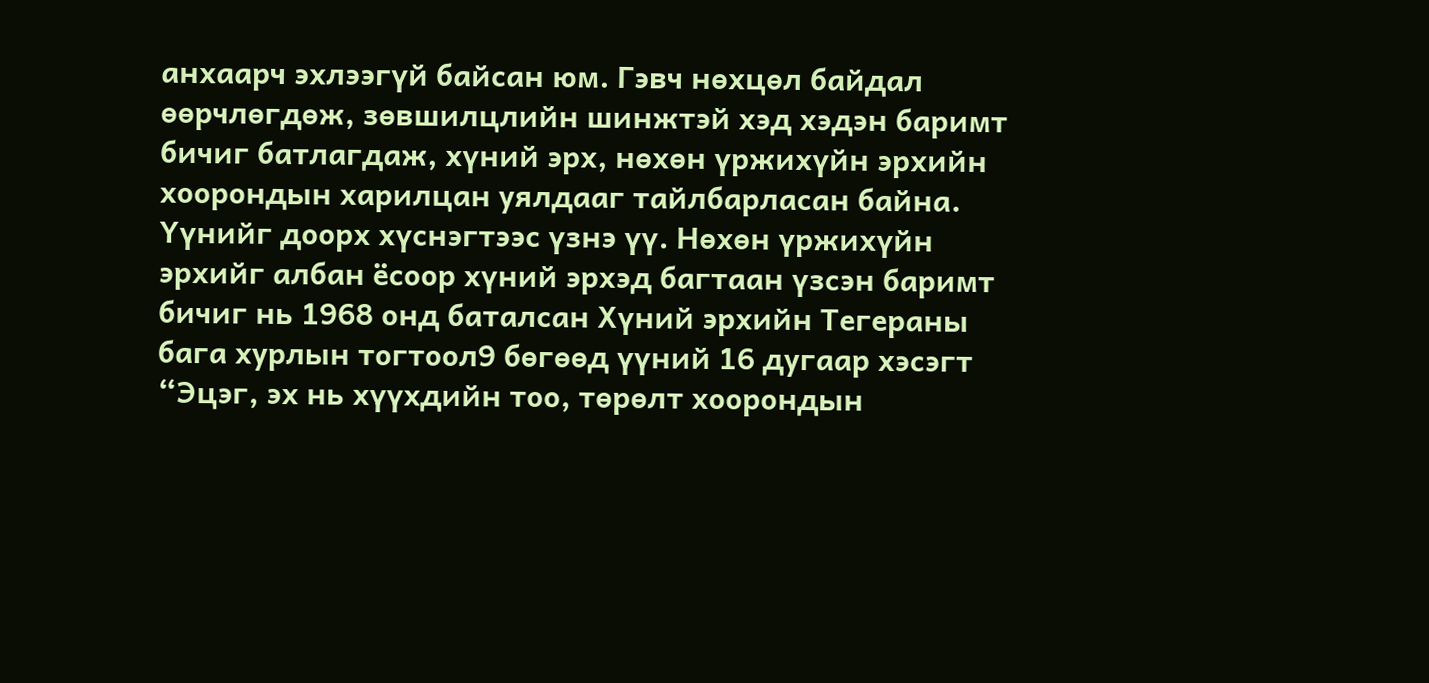анхаарч эхлээгүй байсан юм. Гэвч нөхцөл байдал өөрчлөгдөж, зөвшилцлийн шинжтэй хэд хэдэн баримт бичиг батлагдаж, хүний эрх, нөхөн үржихүйн эрхийн хоорондын харилцан уялдааг тайлбарласан байна. Үүнийг доорх хүснэгтээс үзнэ үү. Нөхөн үржихүйн эрхийг албан ёсоор хүний эрхэд багтаан үзсэн баримт бичиг нь 1968 онд баталсан Хүний эрхийн Тегераны бага хурлын тогтоол9 бөгөөд үүний 16 дугаар хэсэгт “Эцэг, эх нь хүүхдийн тоо, төрөлт хоорондын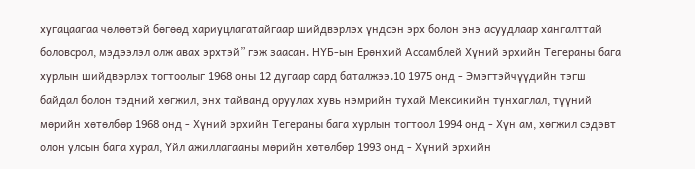хугацаагаа чөлөөтэй бөгөөд хариуцлагатайгаар шийдвэрлэх үндсэн эрх болон энэ асуудлаар хангалттай боловсрол, мэдээлэл олж авах эрхтэй” гэж заасан. НҮБ-ын Ерөнхий Ассамблей Хүний эрхийн Тегераны бага хурлын шийдвэрлэх тогтоолыг 1968 оны 12 дугаар сард баталжээ.10 1975 онд - Эмэгтэйчүүдийн тэгш байдал болон тэдний хөгжил, энх тайванд оруулах хувь нэмрийн тухай Мексикийн тунхаглал, түүний мөрийн хөтөлбөр 1968 онд - Хүний эрхийн Тегераны бага хурлын тогтоол 1994 онд - Хүн ам, хөгжил сэдэвт олон улсын бага хурал, Үйл ажиллагааны мөрийн хөтөлбөр 1993 онд - Хүний эрхийн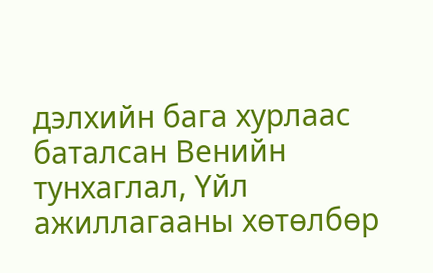дэлхийн бага хурлаас баталсан Венийн тунхаглал, Үйл ажиллагааны хөтөлбөр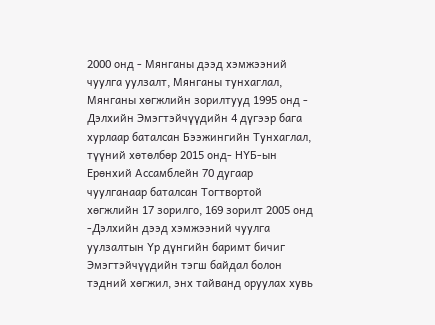2000 онд - Мянганы дээд хэмжээний чуулга уулзалт, Мянганы тунхаглал, Мянганы хөгжлийн зорилтууд 1995 онд - Дэлхийн Эмэгтэйчүүдийн 4 дүгээр бага хурлаар баталсан Бээжингийн Тунхаглал, түүний хөтөлбөр 2015 онд- НҮБ-ын Ерөнхий Ассамблейн 70 дугаар чуулганаар баталсан Тогтвортой хөгжлийн 17 зорилго, 169 зорилт 2005 онд -Дэлхийн дээд хэмжээний чуулга уулзалтын Үр дүнгийн баримт бичиг Эмэгтэйчүүдийн тэгш байдал болон тэдний хөгжил, энх тайванд оруулах хувь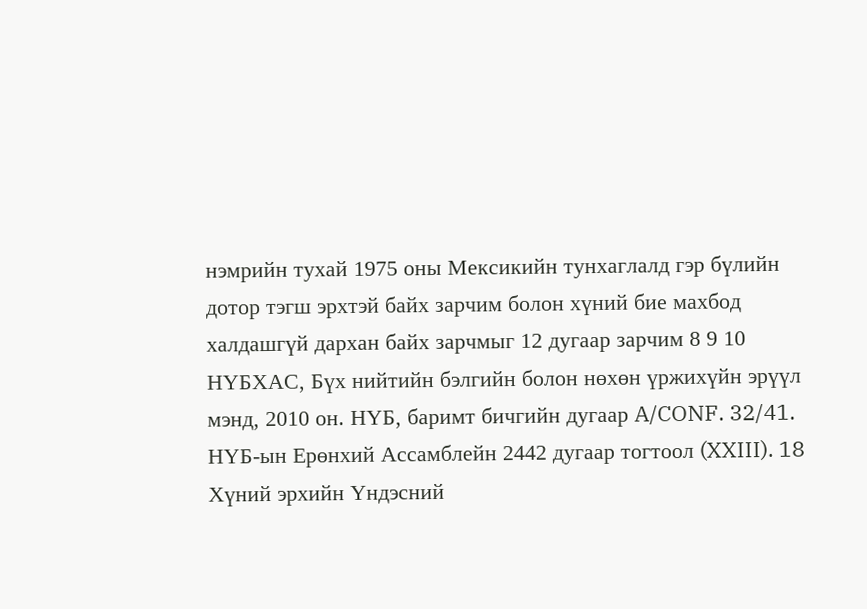нэмрийн тухай 1975 оны Мексикийн тунхаглалд гэр бүлийн дотор тэгш эрхтэй байх зарчим болон хүний бие махбод халдашгүй дархан байх зарчмыг 12 дугаар зарчим 8 9 10 НҮБХАС, Бүх нийтийн бэлгийн болон нөхөн үржихүйн эрүүл мэнд, 2010 он. НҮБ, баримт бичгийн дугаар A/CONF. 32/41. НҮБ-ын Ерөнхий Ассамблейн 2442 дугаар тогтоол (XXIII). 18 Хүний эрхийн Үндэсний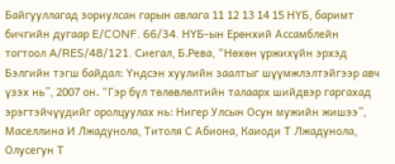Байгууллагад зориулсан гарын авлага 11 12 13 14 15 НҮБ, баримт бичгийн дугаар E/CONF. 66/34. НҮБ-ын Ерөнхий Ассамблейн тогтоол A/RES/48/121. Сиегал, Б.Рева, “Нөхөн үржихүйн эрхэд Бэлгийн тэгш байдал: Үндсэн хуулийн заалтыг шүүмжлэлтэйгээр авч үзэх нь”, 2007 он. “Гэр бүл төлөвлөлтийн талаарх шийдвэр гаргахад эрэгтэйчүүдийг оролцуулах нь: Нигер Улсын Осун мужийн жишээ”, Маселлина И Лжадунола, Титоля С Абиона, Каиоди Т Лжадунола, Олусегун Т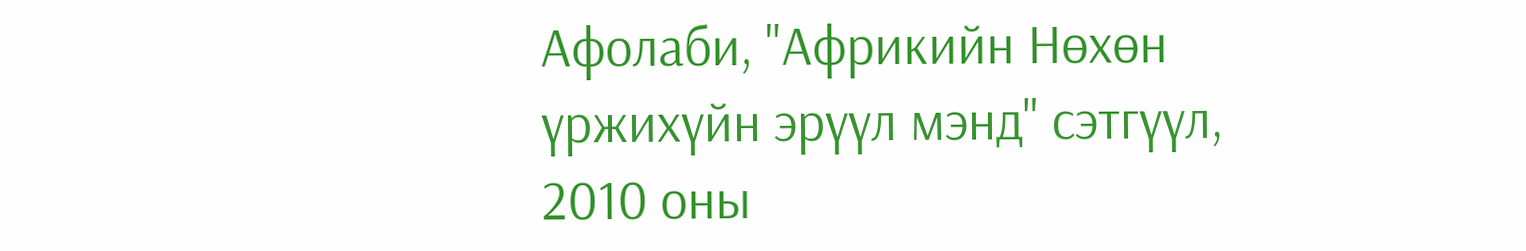Афолаби, "Африкийн Нөхөн үржихүйн эрүүл мэнд" сэтгүүл, 2010 оны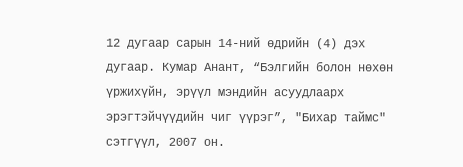12 дугаар сарын 14-ний өдрийн (4) дэх дугаар. Кумар Анант, “Бэлгийн болон нөхөн үржихүйн, эрүүл мэндийн асуудлаарх эрэгтэйчүүдийн чиг үүрэг”, "Бихар таймс" сэтгүүл, 2007 он.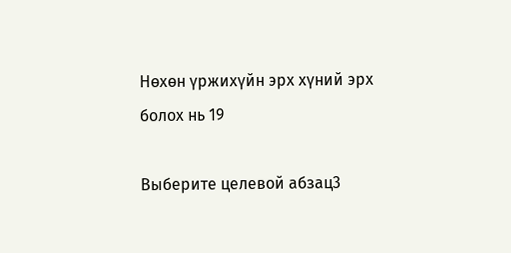Нөхөн үржихүйн эрх хүний эрх болох нь 19

Выберите целевой абзац3